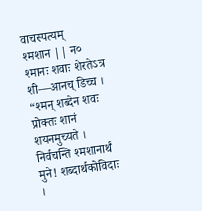वाचस्पत्यम्
श्मशान || न० श्मानः शवाः शेरतेऽत्र शी—आनच् डिच्च । “श्मन् शब्देन शवः प्रोक्तः शानं शयनमुच्यते । निर्वचन्ति श्मशानार्थं मुने! शब्दार्थकोविदाः ।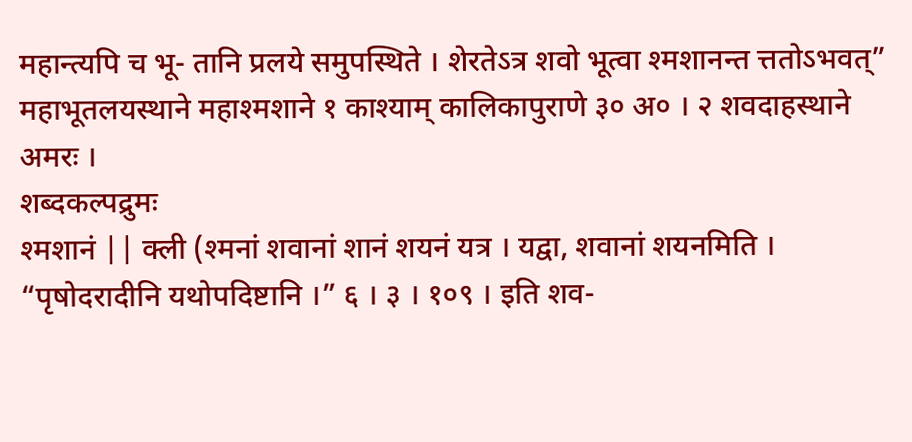महान्त्यपि च भू- तानि प्रलये समुपस्थिते । शेरतेऽत्र शवो भूत्वा श्मशानन्त त्ततोऽभवत्” महाभूतलयस्थाने महाश्मशाने १ काश्याम् कालिकापुराणे ३० अ० । २ शवदाहस्थाने अमरः ।
शब्दकल्पद्रुमः
श्मशानं || क्ली (श्मनां शवानां शानं शयनं यत्र । यद्वा, शवानां शयनमिति । “पृषोदरादीनि यथोपदिष्टानि ।” ६ । ३ । १०९ । इति शव-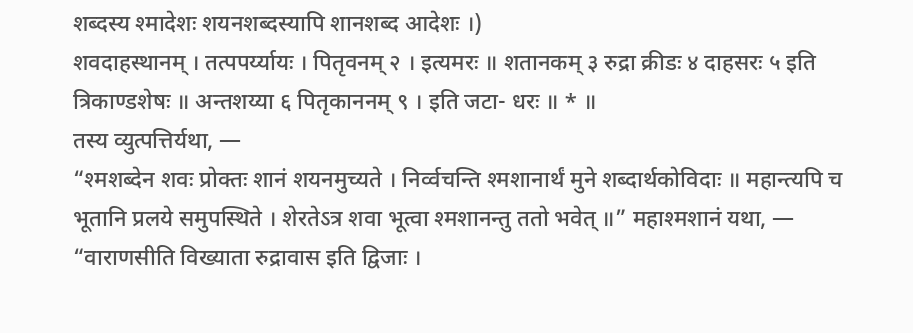शब्दस्य श्मादेशः शयनशब्दस्यापि शानशब्द आदेशः ।)
शवदाहस्थानम् । तत्पपर्य्यायः । पितृवनम् २ । इत्यमरः ॥ शतानकम् ३ रुद्रा क्रीडः ४ दाहसरः ५ इति त्रिकाण्डशेषः ॥ अन्तशय्या ६ पितृकाननम् ९ । इति जटा- धरः ॥ * ॥
तस्य व्युत्पत्तिर्यथा, —
“श्मशब्देन शवः प्रोक्तः शानं शयनमुच्यते । निर्व्वचन्ति श्मशानार्थं मुने शब्दार्थकोविदाः ॥ महान्त्यपि च भूतानि प्रलये समुपस्थिते । शेरतेऽत्र शवा भूत्वा श्मशानन्तु ततो भवेत् ॥” महाश्मशानं यथा, —
“वाराणसीति विख्याता रुद्रावास इति द्विजाः ।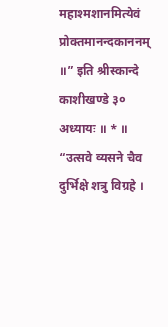महाश्मशानमित्येवं प्रोक्तमानन्दकाननम् ॥” इति श्रीस्कान्दे काशीखण्डे ३० अध्यायः ॥ * ॥
“उत्सवे व्यसने चैव दुर्भिक्षे शत्रु विग्रहे ।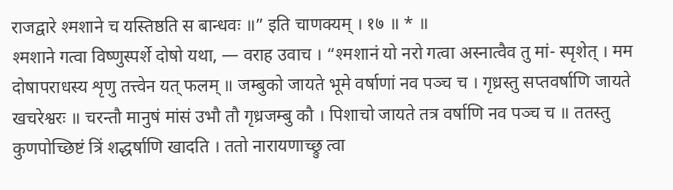राजद्वारे श्मशाने च यस्तिष्ठति स बान्धवः ॥” इति चाणक्यम् । १७ ॥ * ॥
श्मशाने गत्वा विष्णुस्पर्शे दोषो यथा, — वराह उवाच । “श्मशानं यो नरो गत्वा अस्नात्वैव तु मां- स्पृशेत् । मम दोषापराधस्य शृणु तत्त्वेन यत् फलम् ॥ जम्बुको जायते भूमे वर्षाणां नव पञ्च च । गृध्रस्तु सप्तवर्षाणि जायते खचरेश्वरः ॥ चरन्तौ मानुषं मांसं उभौ तौ गृध्रजम्बु कौ । पिशाचो जायते तत्र वर्षाणि नव पञ्च च ॥ ततस्तु कुणपोच्छिष्टं त्रिं शद्धर्षाणि खादति । ततो नारायणाच्छ्रु त्वा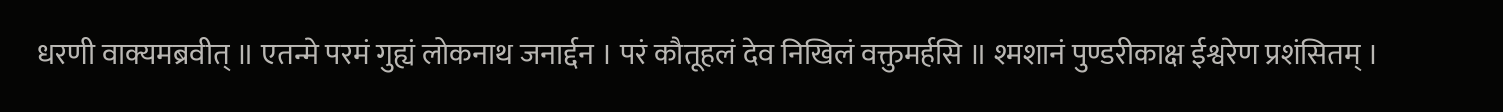धरणी वाक्यमब्रवीत् ॥ एतन्मे परमं गुह्यं लोकनाथ जनार्द्दन । परं कौतूहलं देव निखिलं वक्तुमर्हसि ॥ श्मशानं पुण्डरीकाक्ष ईश्वरेण प्रशंसितम् ।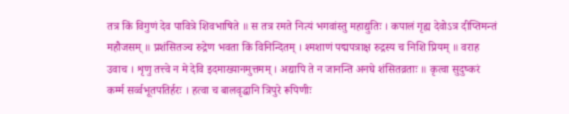तत्र किं विगुणं देव पावित्रे शिवभाषिते ॥ स तत्र रमते नित्यं भगवांस्तु महाद्युतिः । कपालं गृह्य देवोऽत्र दीप्तिमन्तं महौजसम् ॥ प्रशंसितञ्च रुद्रेण भवता किं विनिन्दितम् । श्मशाणं पद्मपत्राक्ष रुद्रस्य च निशि प्रियम् ॥ वराह उवाच । शृणु तत्त्वे न मे देवि इदमाख्यानमुत्तमम् । अद्यापि ते न जानन्ति अनघे शंसितव्रताः ॥ कृत्वा सुदुष्करं कर्म्म सर्व्वभूतपतिर्हरः । हत्वा च बालवृद्धानि त्रिपुरे रूपिणीः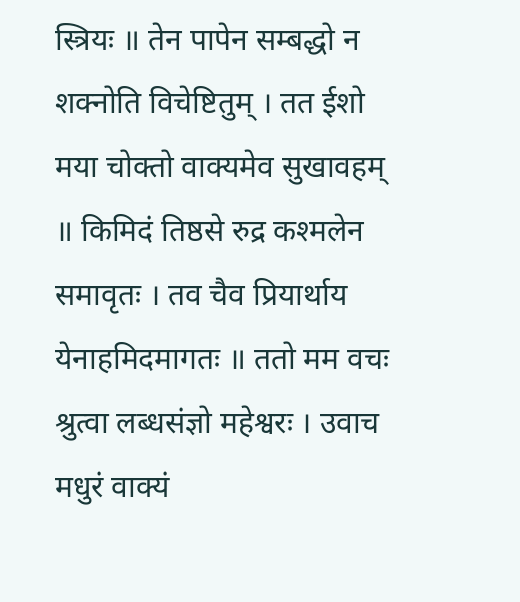स्त्रियः ॥ तेन पापेन सम्बद्धो न शक्नोति विचेष्टितुम् । तत ईशो मया चोक्तो वाक्यमेव सुखावहम् ॥ किमिदं तिष्ठसे रुद्र कश्मलेन समावृतः । तव चैव प्रियार्थाय येनाहमिदमागतः ॥ ततो मम वचः श्रुत्वा लब्धसंज्ञो महेश्वरः । उवाच मधुरं वाक्यं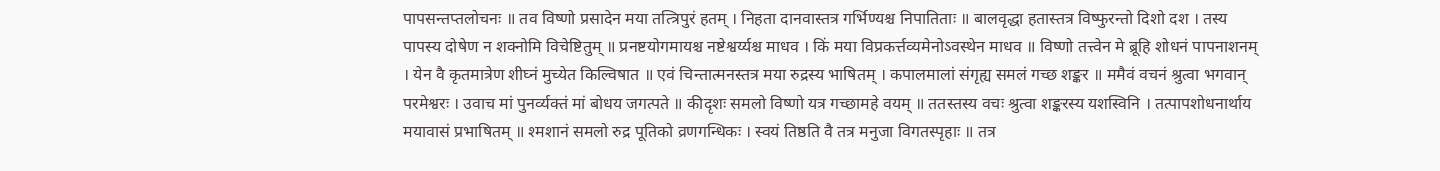पापसन्तप्तलोचनः ॥ तव विष्णो प्रसादेन मया तत्त्रिपुरं हतम् । निहता दानवास्तत्र गर्भिण्यश्च निपातिताः ॥ बालवृद्धा हतास्तत्र विष्फुरन्तो दिशो दश । तस्य पापस्य दोषेण न शक्नोमि विचेष्टितुम् ॥ प्रनष्टयोगमायश्च नष्टेश्वर्य्यश्च माधव । किं मया विप्रकर्त्तव्यमेनोऽवस्थेन माधव ॥ विष्णो तत्त्वेन मे ब्रूहि शोधनं पापनाशनम् । येन वै कृतमात्रेण शीघ्नं मुच्येत किल्विषात ॥ एवं चिन्तात्मनस्तत्र मया रुद्रस्य भाषितम् । कपालमालां संगृह्य समलं गच्छ शङ्कर ॥ ममैवं वचनं श्रुत्वा भगवान् परमेश्वरः । उवाच मां पुनर्व्यक्तं मां बोधय जगत्पते ॥ कीदृशः समलो विष्णो यत्र गच्छामहे वयम् ॥ ततस्तस्य वचः श्रुत्वा शङ्करस्य यशस्विनि । तत्पापशोधनार्थाय मयावासं प्रभाषितम् ॥ श्मशानं समलो रुद्र पूतिको व्रणगन्धिकः । स्वयं तिष्ठति वै तत्र मनुजा विगतस्पृहाः ॥ तत्र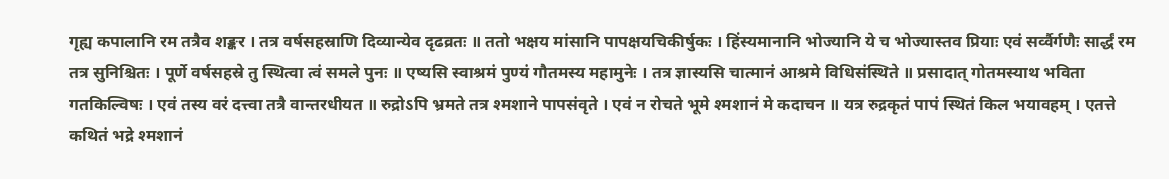गृह्य कपालानि रम तत्रैव शङ्कर । तत्र वर्षसहस्राणि दिव्यान्येव दृढव्रतः ॥ ततो भक्षय मांसानि पापक्षयचिकीर्षुकः । हिंस्यमानानि भोज्यानि ये च भोज्यास्तव प्रियाः एवं सर्व्वैर्गणैः सार्द्धं रम तत्र सुनिश्चितः । पूर्णे वर्षसहस्रे तु स्थित्वा त्वं समले पुनः ॥ एष्यसि स्वाश्रमं पुण्यं गौतमस्य महामुनेः । तत्र ज्ञास्यसि चात्मानं आश्रमे विधिसंस्थिते ॥ प्रसादात् गोतमस्याथ भविता गतकिल्विषः । एवं तस्य वरं दत्त्वा तत्रै वान्तरधीयत ॥ रुद्रोऽपि भ्रमते तत्र श्मशाने पापसंवृते । एवं न रोचते भूमे श्मशानं मे कदाचन ॥ यत्र रुद्रकृतं पापं स्थितं किल भयावहम् । एतत्ते कथितं भद्रे श्मशानं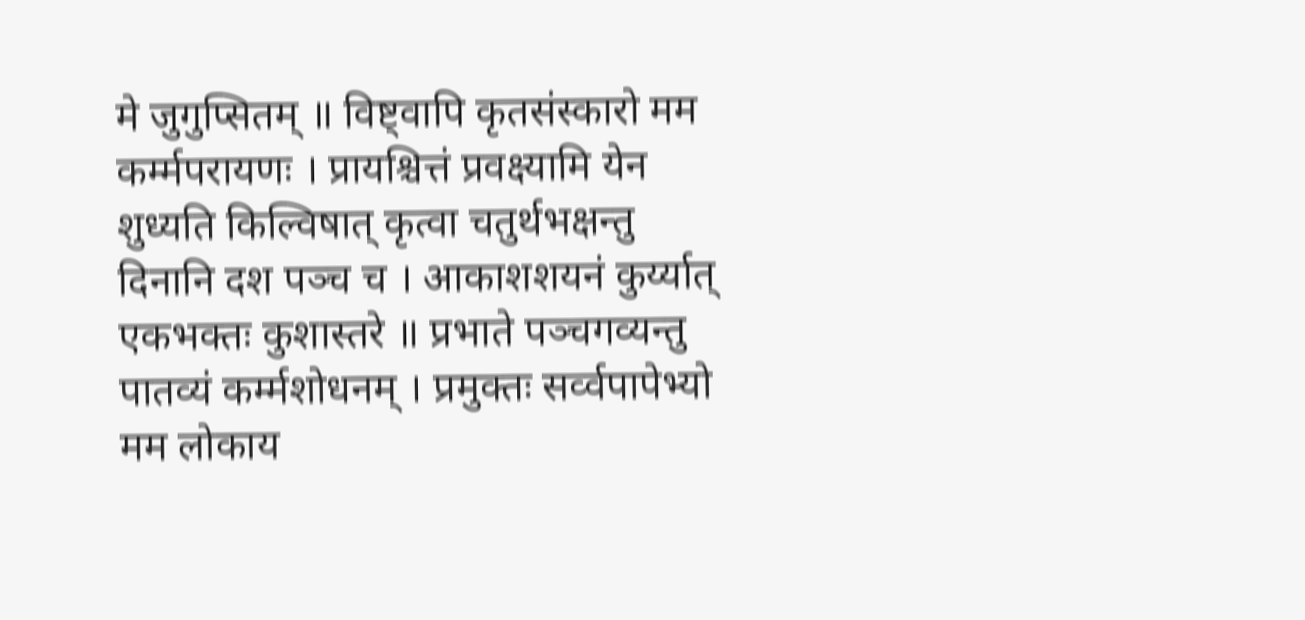मे जुगुप्सितम् ॥ विष्ट्वापि कृतसंस्कारो मम कर्म्मपरायणः । प्रायश्चित्तं प्रवक्ष्यामि येन शुध्यति किल्विषात् कृत्वा चतुर्थभक्षन्तु दिनानि दश पञ्च च । आकाशशयनं कुर्य्यात् एकभक्तः कुशास्तरे ॥ प्रभाते पञ्चगव्यन्तु पातव्यं कर्म्मशोधनम् । प्रमुक्तः सर्व्वपापेभ्यो मम लोकाय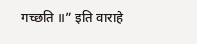गच्छति ॥” इति वाराहे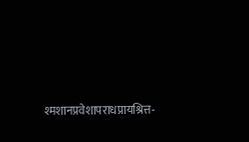श्मशानप्रवेशापराधप्रायश्रित्त-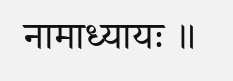नामाध्यायः ॥